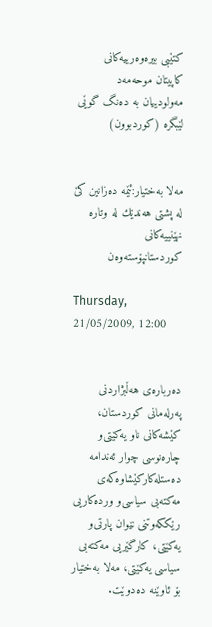کتێبی بیرەوەرییەکانی کاپیتان موحەمەد مەولودییان بە دەنگ گوێی لێبگرە (کوردبوون)


مه‌لا به‌ختیار:ئێمه‌ ده‌زانین کێ له‌ پشتی هه‌ندێك له‌ وتاره‌ نهێنییه‌كانی‌ كوردستانپۆسته‌وه‌ن

Thursday, 21/05/2009, 12:00


ده‌رباره‌ی‌ هه‌ڵبژاردنی‌ په‌رله‌مانی‌ كوردستان، كێشه‌كانی‌ ناو یه‌كێتی‌‌و چاره‌نوسی‌ چوار ئه‌ندامه‌ ده‌ستله‌كاركێشاوه‌كه‌ی‌ مه‌كته‌بی‌ سیاسی‌‌و ورده‌كاریی‌ رێككه‌وتنی‌ نێوان پارتی‌‌و یه‌كێتی‌، كارگێریی‌ مه‌كته‌بی‌ سیاسی‌ یه‌كێتی‌، مه‌لا به‌ختیار بۆ ئاوێنه‌ ده‌دوێت.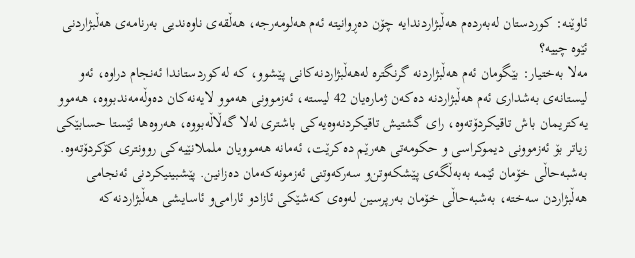ئاوێنه‌: كوردستان له‌به‌رده‌م هه‌ڵبژاردندایه‌ چۆن ده‌ڕوانیته‌ ئه‌م هه‌لومه‌رجه‌، هه‌ڵقه‌ی‌ ناوه‌ندیی‌ به‌رنامه‌ی‌ هه‌ڵبژاردنی‌ ئێوه‌ چییه‌؟
مه‌لا به‌ختیار: بێگومان ئه‌م هه‌ڵبژاردنه‌ گرنگتره‌ له‌هه‌ڵبژاردنه‌كانی‌ پێشوو، كه‌ له‌كوردستاندا ئه‌نجام دراوه‌، ئه‌و لیستانه‌ی‌ به‌شداری‌ ئه‌م هه‌ڵبژاردنه‌ ده‌كه‌ن ژماره‌یان 42 لیسته‌، ئه‌زموونی‌ هه‌موو لایه‌نه‌كان ده‌وڵه‌مه‌ندبووه‌، هه‌موو یه‌كتریمان باش تاقیكردۆته‌وه‌، رای‌ گشتیش تاقیكردنه‌وه‌یه‌كی‌ باشتری‌ له‌لا گه‌ڵاڵه‌بووه‌، هه‌روه‌ها ئێستا حسابێكی‌ زیاتر بۆ ئه‌زموونی‌ دیموكراسی ‌‌و حكومه‌تی‌ هه‌رێم ده‌كرێت، ئه‌مانه‌ هه‌موویان ململانێیه‌كی‌ روونتری‌ كۆكردۆته‌وه‌. به‌شبه‌حاڵی‌ خۆمان ئێمه‌ به‌به‌ڵگه‌ی‌ پێشكه‌وتن‌و سه‌ركه‌وتنی‌ ئه‌زمونه‌كه‌مان ده‌زانین. پێشبینیكردنی‌ ئه‌نجامی‌ هه‌ڵبژاردن سه‌خته‌، به‌شبه‌حاڵی‌ خۆمان به‌رپرسین له‌وه‌ی‌ كه‌شێكی‌ ئازاد‌و ئارامی‌‌و ئاسایشی‌ هه‌ڵبژاردنه‌كه‌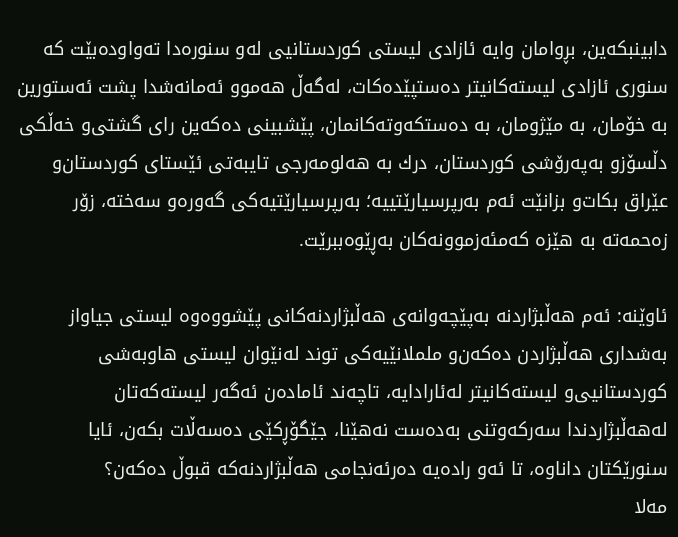دابینبكه‌ین، بڕوامان وایه‌ ئازادی‌ لیستی‌ كوردستانیی‌ له‌و سنوره‌دا ته‌واوده‌بێت كه‌ سنوری‌ ئازادی‌ لیسته‌كانیتر ده‌ستپێده‌كات، له‌گه‌ڵ هه‌موو ئه‌مانه‌شدا پشت ئه‌ستورین به‌ خۆمان، به‌ مێژومان، به‌ ده‌ستكه‌وته‌كانمان، پێشبینی‌ ده‌كه‌ین رای‌ گشتی‌‌و خه‌ڵكی‌ دڵسۆز‌و به‌په‌رۆشی‌ كوردستان، درك به‌ هه‌لومه‌رجی‌ تایبه‌تی‌ ئێستای‌ كوردستان‌و عێراق بكات‌و بزانێت ئه‌م به‌رپرسیارێتییه‌؛ به‌رپرسیارێتیه‌كی‌ گه‌وره‌‌و سه‌خته‌، زۆر زه‌حمه‌ته‌ به‌ هێزه‌ كه‌مئه‌زموونه‌كان به‌ڕێوه‌ببرێت.

ئاوێنه‌: ئه‌م هه‌ڵبژاردنه‌ به‌پێچه‌وانه‌ی‌ هه‌ڵبژاردنه‌كانی‌ پێشووه‌وه‌ لیستی‌ جیاواز به‌شداری‌ هه‌ڵبژاردن ده‌كه‌ن‌و ململانێیه‌كی‌ توند له‌نێوان لیستی‌ هاوبه‌شی‌ كوردستانیی‌‌و لیسته‌كانیتر له‌ئارادایه‌، تاچه‌ند ئاماده‌ن ئه‌گه‌ر لیسته‌كه‌تان له‌هه‌ڵبژاردندا سه‌ركه‌وتنی‌ به‌ده‌ست نه‌هێنا، جێگۆڕكێی‌ ده‌سه‌ڵات بكه‌ن، ئایا سنورێكتان داناوه‌، تا ئه‌و راده‌یه‌ ده‌رئه‌نجامی‌ هه‌ڵبژاردنه‌كه‌ قبوڵ ده‌كه‌ن؟
مه‌لا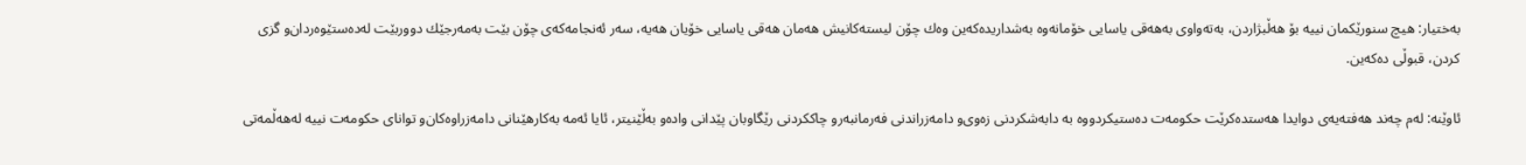به‌ختیار: هیچ سنورێكمان نییه‌ بۆ هه‌ڵبژاردن، به‌ته‌واوی‌ به‌هه‌قی‌ یاسایی‌ خۆمانه‌وه‌ به‌شداریده‌كه‌ین وه‌ك چۆن لیسته‌كانیش هه‌مان هه‌قی‌ یاسایی‌ خۆیان هه‌یه‌، سه‌ر ئه‌نجامه‌كه‌ی‌ چۆن بێت به‌مه‌رجێك دووربێت له‌ده‌ستێوه‌ردان‌و گزی‌ كردن، قبوڵی‌ ده‌كه‌ین.

ئاوێنه‌: له‌م چه‌ند هه‌فته‌یه‌ی‌ دوایدا هه‌ستده‌كرێت حكومه‌ت ده‌ستیكردووه‌ به‌ دابه‌شكردنی‌ زه‌وی‌‌و دامه‌زراندنی‌ فه‌رمانبه‌ر‌و چاككردنی‌ رێگا‌وبان پێدانی‌ واده‌‌و به‌ڵێنیتر، ئایا ئه‌مه‌ به‌كارهێنانی‌ دامه‌زراوه‌كان‌و توانای‌ حكومه‌ت نییه‌ له‌هه‌ڵمه‌تی‌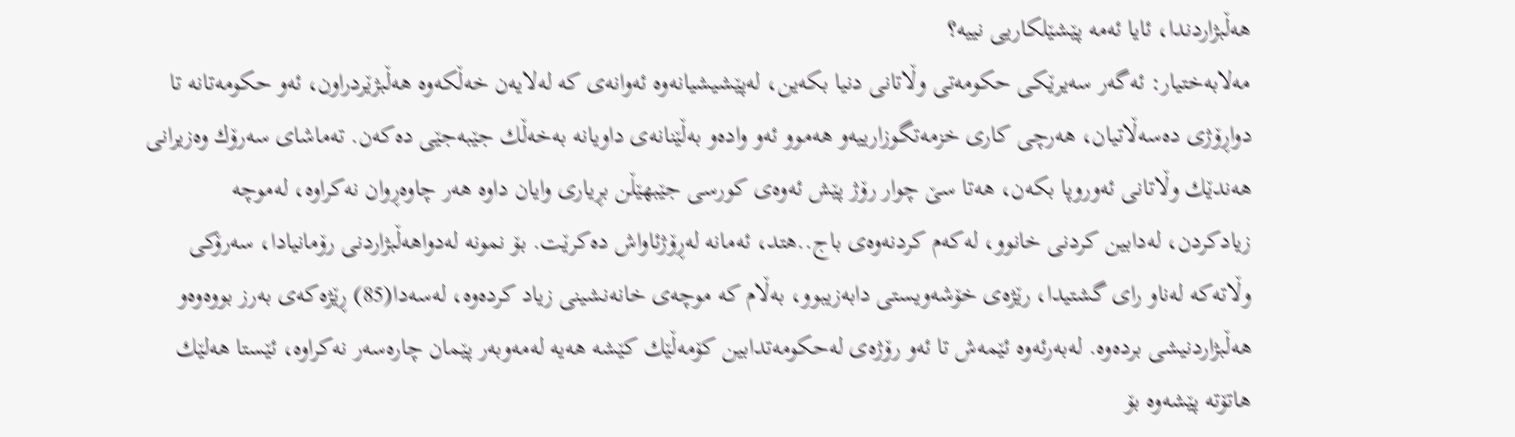هه‌ڵبژاردندا، ئایا ئه‌مه‌ پێشێلكاریی نییه‌؟
مه‌لابه‌ختیار: ئه‌گه‌ر سه‌یرێكی‌ حكومه‌تی‌ وڵاتانی‌ دنیا بكه‌ین، له‌پێشیشیانه‌وه‌ ئه‌وانه‌ی‌ كه‌ له‌لایه‌ن خه‌ڵكه‌وه‌ هه‌ڵبژێردراون، ئه‌و حكومه‌تانه‌ تا دواڕۆژی‌ ده‌سه‌ڵاتیان، هه‌رچی‌ كاری‌ خزمه‌تگوزارییه‌‌و هه‌موو ئه‌و واده‌‌و به‌ڵێنانه‌ی‌ داویانه‌ به‌خه‌ڵك جێبه‌جێی‌ ده‌كه‌ن. ته‌ماشای‌ سه‌رۆك وه‌زیرانی‌ هه‌ندێك وڵاتانی‌ ئه‌وروپا بكه‌ن، هه‌تا سێ‌ چوار رۆژ پێش ئه‌وه‌ی‌ كورسی‌ جێبهێڵن بڕیاری‌ وایان داوه‌ هه‌ر چاوه‌ڕوان نه‌كراوه‌، له‌موچه‌ زیادكردن، له‌دابین كردنی‌ خانوو، له‌كه‌م كردنه‌وه‌ی‌ باج..هتد، ئه‌مانه‌ له‌ڕۆژئاواش ده‌كرێت. بۆ نمونه‌ له‌دواهه‌ڵبژاردنی‌ رۆمانیادا، سه‌رۆكی‌ وڵاته‌كه‌ له‌ناو رای‌ گشتیدا، رێژه‌ی‌ خۆشه‌ویستی‌ دابه‌زیبوو، به‌ڵام كه‌ موچه‌ی‌ خانه‌نشینی‌ زیاد كرده‌وه‌، له‌سه‌دا(85) ڕێژه‌كه‌ی‌ به‌رز بووه‌وه‌‌و هه‌ڵبژاردنیشی‌ برده‌وه‌. له‌به‌رئه‌وه‌ ئێمه‌ش تا ئه‌و رۆژه‌ی‌ له‌حكومه‌تدابین كۆمه‌ڵێك كێشه‌ هه‌یه‌ له‌مه‌وبه‌ر پێمان چاره‌سه‌ر نه‌كراوه‌، ئێستا هه‌لێك هاتۆته‌ پێشه‌وه‌ بۆ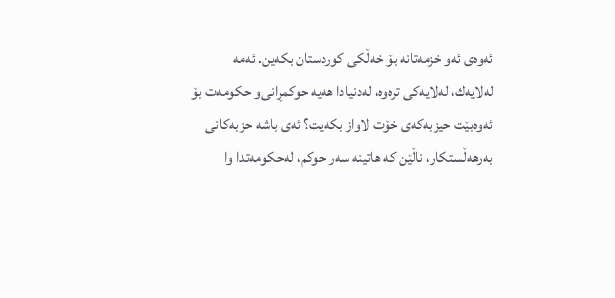ئه‌وه‌ی‌ ئه‌و خزمه‌تانه‌ بۆ خه‌ڵكی‌ كوردستان بكه‌ین. ئه‌مه‌ له‌لایه‌ك، له‌لایه‌كی‌ تره‌وه‌، له‌دنیادا هه‌یه‌ حوكمڕانی‌‌و حكومه‌ت بۆ ئه‌وه‌بێت حیزبه‌كه‌ی‌ خۆت لاواز بكه‌یت؟ ئه‌ی‌ باشه‌ حزبه‌كانی‌ به‌رهه‌ڵستكار، ناڵێن كه‌ هاتینه‌ سه‌ر حوكم، له‌حكومه‌تدا وا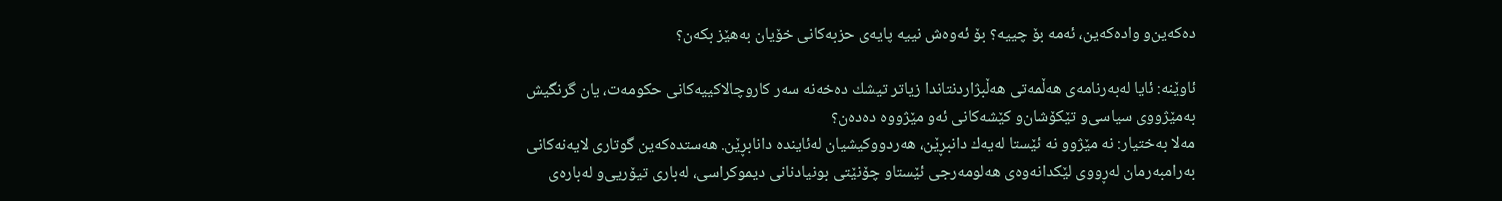ده‌كه‌ین‌و واده‌كه‌ین، ئه‌مه‌ بۆ چییه‌؟ بۆ ئه‌وه‌ش نییه‌ پایه‌ی‌ حزبه‌كانی‌ خۆیان به‌هێز بكه‌ن؟

ئاوێنه‌: ئایا له‌به‌رنامه‌ی‌ هه‌ڵمه‌تی‌ هه‌ڵبژاردنتاندا زیاتر تیشك ده‌خه‌نه‌ سه‌ر كاروچالاكییه‌كانی‌ حكومه‌ت، یان گرنگیش به‌مێژووی‌ سیاسی‌‌و تێكۆشان‌و كێشه‌كانی‌ ئه‌و مێژووه‌ ده‌ده‌ن؟
مه‌لا به‌ختیار: نه‌ مێژوو نه‌ ئێستا له‌یه‌ك دانبڕێن، هه‌ردووكیشیان له‌ئاینده‌ دانابڕێن. هه‌ستده‌كه‌ین گوتاری‌ لایه‌نه‌كانی‌ به‌رامبه‌رمان له‌ڕووی‌ لێكدانه‌وه‌ی‌ هه‌لومه‌رجی‌ ئێستا‌و چۆنێتی‌ بونیادنانی‌ دیموكراسی‌، له‌باری‌ تیۆریی‌و له‌باره‌ی‌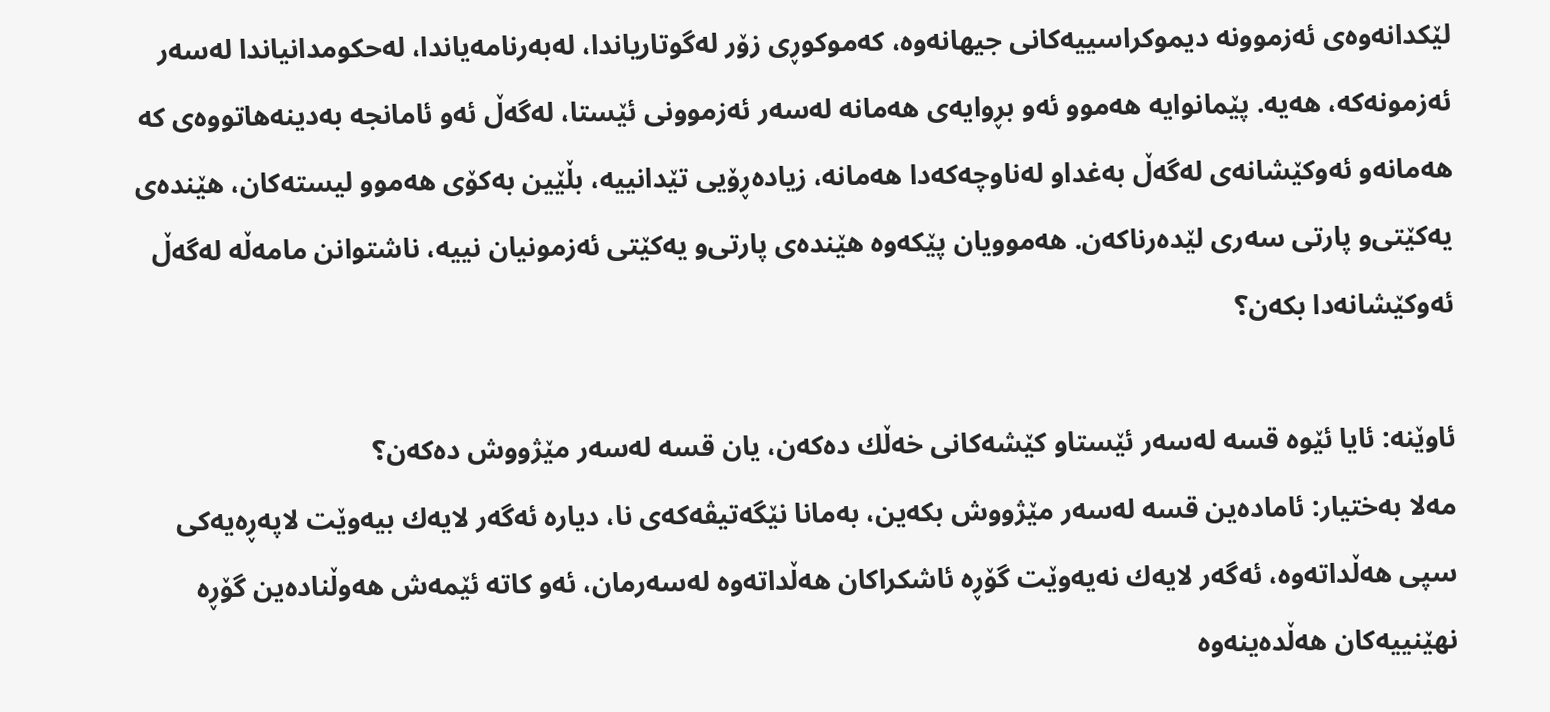لێكدانه‌وه‌ی‌ ئه‌زموونه‌ دیموكراسییه‌كانی‌ جیهانه‌وه‌، كه‌موكوڕی‌ زۆر له‌گوتاریاندا، له‌به‌رنامه‌یاندا، له‌حكومدانیاندا له‌سه‌ر ئه‌زمونه‌كه‌، هه‌یه‌. پێمانوایه‌ هه‌موو ئه‌و بڕوایه‌ی‌ هه‌مانه‌ له‌سه‌ر ئه‌زموونی‌ ئێستا، له‌گه‌ڵ ئه‌و ئامانجه‌ به‌دینه‌هاتووه‌ی‌ كه‌ هه‌مانه‌‌و ئه‌وكێشانه‌ی‌ له‌گه‌ڵ به‌غدا‌و له‌ناوچه‌كه‌دا هه‌مانه‌، زیاده‌ڕۆیی‌ تێدانییه‌، بڵێین به‌كۆی‌ هه‌موو لیسته‌كان، هێنده‌ی‌ یه‌كێتی‌‌و پارتی‌ سه‌ری‌ لێده‌رناكه‌ن. هه‌موویان پێكه‌وه‌ هێنده‌ی‌ پارتی‌‌و یه‌كێتی‌ ئه‌زمونیان نییه‌، ناشتوانن مامه‌ڵه‌ له‌گه‌ڵ ئه‌وكێشانه‌دا بكه‌ن؟

ئاوێنه‌: ئایا ئێوه‌ قسه‌ له‌سه‌ر ئێستا‌و كێشه‌كانی‌ خه‌ڵك ده‌كه‌ن، یان قسه‌ له‌سه‌ر مێژووش ده‌كه‌ن؟
مه‌لا به‌ختیار: ئاماده‌ین قسه‌ له‌سه‌ر مێژووش بكه‌ین، به‌مانا نێگه‌تیڤه‌كه‌ی‌ نا، دیاره‌ ئه‌گه‌ر لایه‌ك بیه‌وێت لاپه‌ڕه‌یه‌كی‌ سپی‌ هه‌ڵداته‌وه‌، ئه‌گه‌ر لایه‌ك نه‌یه‌وێت گۆڕه‌ ئاشكراكان هه‌ڵداته‌وه‌ له‌سه‌رمان، ئه‌و كاته‌ ئێمه‌ش هه‌وڵناده‌ین گۆڕه‌ نهێنییه‌كان هه‌ڵده‌ینه‌وه‌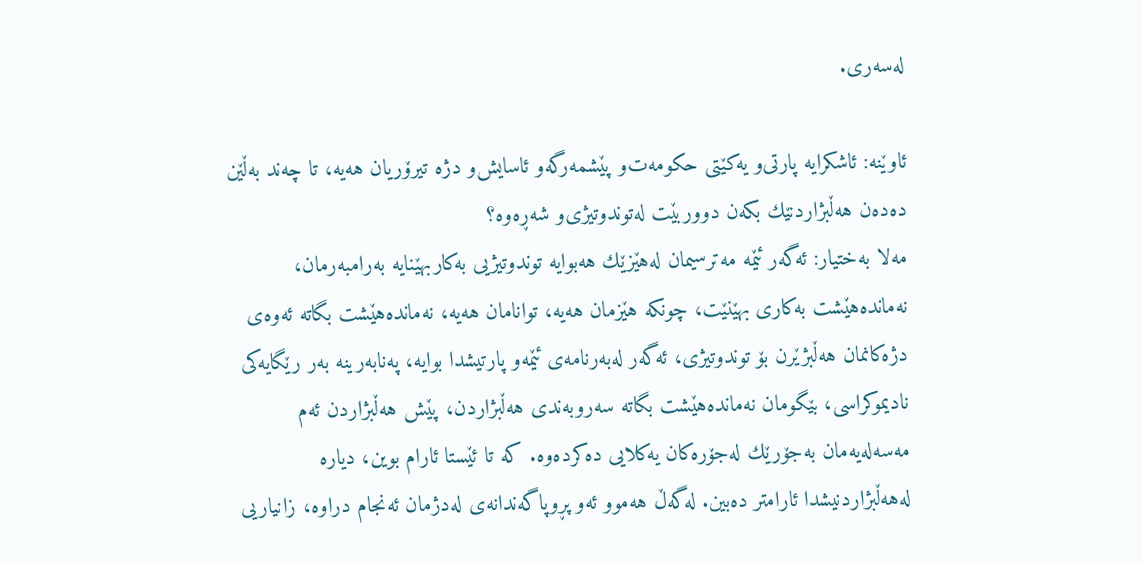له‌سه‌ری‌.

ئاوێنه‌: ئاشكرایه‌ پارتی‌‌و یه‌كێتی‌ حكومه‌ت‌و پێشمه‌رگه‌‌و ئاسایش‌و دژه‌ تیرۆریان هه‌یه‌، تا چه‌ند به‌ڵێن ده‌ده‌ن هه‌ڵبژاردنێك بكه‌ن دووربێت له‌توندوتیژی‌‌و شه‌ڕه‌وه‌؟
مه‌لا به‌ختیار: ئه‌گه‌ر ئێمه‌ مه‌ترسیمان له‌هێزێك هه‌بوایه‌ توندوتیژیی‌ به‌كاربهێنایه‌ به‌رامبه‌رمان، نه‌مانده‌هێشت به‌كاری‌ بهێنێت، چونكه‌ هێزمان هه‌یه‌، توانامان هه‌یه‌، نه‌مانده‌هێشت بگاته‌ ئه‌وه‌ی‌ دژه‌كانمان هه‌ڵبژێرن بۆ توندوتیژی‌، ئه‌گه‌ر له‌به‌رنامه‌ی‌ ئێمه‌‌و پارتیشدا بوایه‌، په‌نابه‌رینه‌ به‌ر رێگایه‌كی‌ نادیموكراسی‌، بێگومان نه‌مانده‌هێشت بگاته‌ سه‌روبه‌ندی‌ هه‌ڵبژاردن، پێش هه‌ڵبژاردن ئه‌م مه‌سه‌له‌یه‌مان به‌جۆرێك له‌جۆره‌كان یه‌كلایی ده‌كرده‌وه‌. كه‌ تا ئێستا ئارام بوین، دیاره‌ له‌هه‌ڵبژاردنیشدا ئارامتر ده‌بین. له‌گه‌ڵ هه‌موو ئه‌و پڕوپاگه‌ندانه‌ی‌ له‌دژمان ئه‌نجام دراوه‌، زانیاریی‌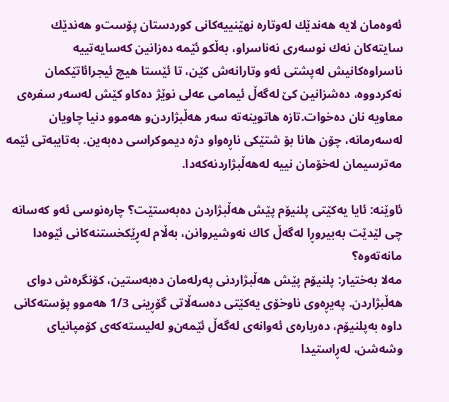ئه‌وه‌مان لایه‌ هه‌ندێك له‌وتاره‌ نهێنییه‌كانی‌ كوردستان پۆست‌و هه‌ندێك سایته‌كان نه‌ك نوسه‌ری‌ نه‌ناسرا‌و، به‌ڵكو ئێمه‌ ده‌زانین كه‌سایه‌تییه‌ ناسراوه‌كانیش له‌پشتی‌ ئه‌و وتارانه‌ش كێن، تا ئێستا هیچ ئیجرائاتێكمان نه‌كردووه‌، ده‌شزانین كێ له‌گه‌ڵ ئیمامی‌ عه‌لی‌ نوێژ ده‌كا‌و كێش له‌سه‌ر سفره‌ی‌ معاویه‌ نان ده‌خوات.تازه‌ هاتوینه‌ته‌ سه‌ر هه‌ڵبژاردن‌و هه‌موو دنیا چاویان له‌سه‌رمانه‌، چۆن هانا بۆ شتێكی‌ ناڕه‌وا‌و دژه‌ دیموكراسی‌ ده‌به‌ین. به‌تایبه‌تی‌ ئێمه‌ مه‌ترسیمان له‌خۆمان نییه‌ له‌هه‌ڵبژاردنه‌كه‌دا.

ئاوێنه‌: ئایا یه‌كێتی‌ پلنیۆم پێش هه‌ڵبژاردن ده‌به‌ستێت؟ چاره‌نوسی‌ ئه‌و كه‌سانه‌ چی‌ لێدێت به‌بیروڕا له‌گه‌ڵ كاك نه‌وشیروانن، به‌ڵام له‌ڕێكخستنه‌كانی‌ ئێوه‌دا مانه‌ته‌وه‌؟
مه‌لا به‌ختیار: پلنیۆم پێش هه‌ڵبژاردنی‌ په‌رله‌مان ده‌به‌ستین، كۆنگره‌ش دوای‌ هه‌ڵبژاردن. په‌یڕه‌وی‌ ناوخۆی‌ یه‌كێتی‌ ده‌سه‌ڵاتی‌ گۆڕینی‌ 1/3 هه‌موو پۆسته‌كانی‌ داوه‌ به‌پلنیۆم، ده‌رباره‌ی‌ ئه‌وانه‌ی‌ له‌گه‌ڵ ئێمه‌ن‌و له‌لیسته‌كه‌ی‌ كۆمپانیای‌ وشه‌شن، له‌ڕاستیدا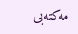مه‌كته‌بی‌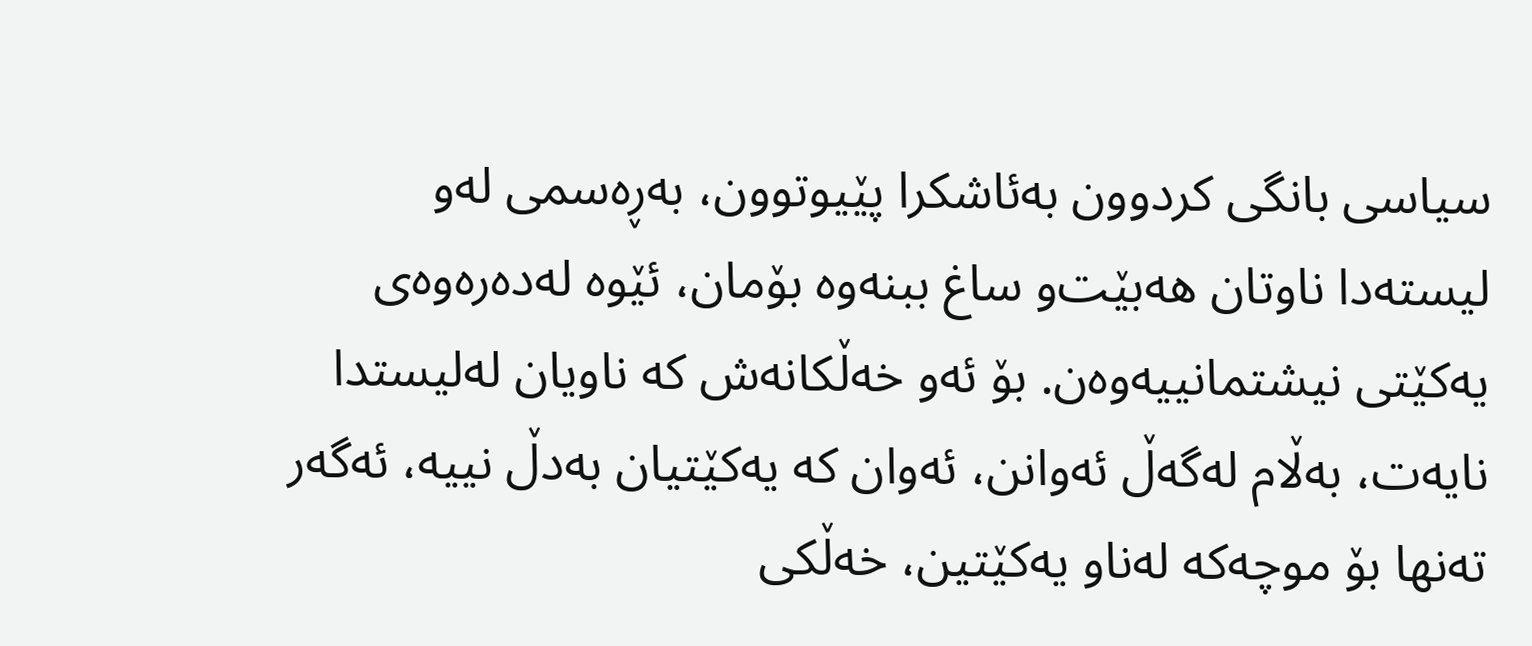سیاسی‌ بانگی‌ كردوون به‌ئاشكرا پێیوتوون، به‌ڕه‌سمی‌ له‌و لیسته‌دا ناوتان هه‌بێت‌و ساغ ببنه‌وه‌ بۆمان، ئێوه‌ له‌ده‌ره‌وه‌ی‌ یه‌كێتی‌ نیشتمانییه‌وه‌ن. بۆ ئه‌و خه‌ڵكانه‌ش كه‌ ناویان له‌لیستدا نایه‌ت، به‌ڵام له‌گه‌ڵ ئه‌وانن، ئه‌وان كه‌ یه‌كێتیان به‌دڵ نییه‌، ئه‌گه‌ر ته‌نها بۆ موچه‌كه‌ له‌ناو یه‌كێتین، خه‌ڵكی‌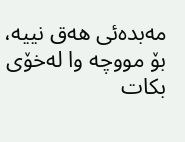مه‌بده‌ئی‌ هه‌ق نییه‌، بۆ مووچه‌ وا له‌خۆی‌ بكات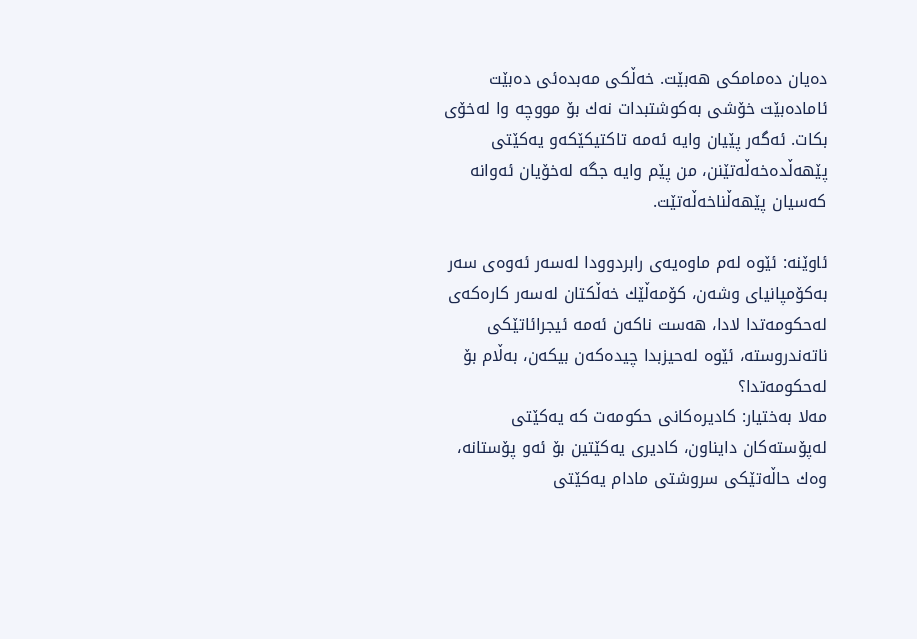ده‌یان ده‌مامكی‌ هه‌بێت. خه‌ڵكی‌ مه‌بده‌ئی‌ ده‌بێت ئاماده‌بێت خۆشی‌ به‌كوشتبدات نه‌ك بۆ مووچه‌ وا له‌خۆی‌ بكات. ئه‌گه‌ر پێیان وایه‌ ئه‌مه‌ تاكتیكێكه‌‌و یه‌كێتی‌ پێهه‌ڵده‌خه‌ڵه‌تێنن، من پێم وایه‌ جگه‌ له‌خۆیان ئه‌وانه‌ كه‌سیان پێهه‌ڵناخه‌ڵه‌تێت.

ئاوێنه‌: ئێوه‌ له‌م ماوه‌یه‌ی‌ رابردوودا له‌سه‌ر ئه‌وه‌ی‌ سه‌ر به‌كۆمپانیای‌ وشه‌ن، كۆمه‌ڵێك خه‌ڵكتان له‌سه‌ر كاره‌كه‌ی‌ له‌حكومه‌تدا لادا، هه‌ست ناكه‌ن ئه‌مه‌ ئیجرائاتێكی‌ ناته‌ندروسته‌، ئێوه‌ له‌حیزبدا چیده‌كه‌ن بیكه‌ن، به‌ڵام بۆ له‌حكومه‌تدا؟
مه‌لا به‌ختیار: كادیره‌كانی‌ حكومه‌ت كه‌ یه‌كێتی‌ له‌پۆسته‌كان دایناون، كادیری‌ یه‌كێتین بۆ ئه‌و پۆستانه‌، وه‌ك حاڵه‌تێكی‌ سروشتی‌ مادام یه‌كێتی‌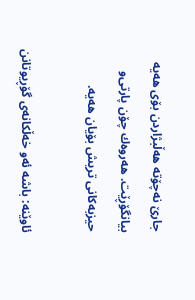جارێ‌ نه‌چۆته‌ هه‌ڵبژاردن بۆی‌ هه‌یه‌ بیانگۆڕێت. هه‌روه‌ك چۆن پارتی‌‌و حیزبه‌كانی‌ تریش بۆیان هه‌یه‌.

ئاوێنه‌: باشه‌ ئه‌و خه‌ڵكانه‌ی‌ گۆڕیوتانن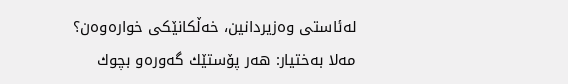له‌ئاستی‌ وه‌زیردانین، خه‌ڵكانێكی‌ خواره‌وه‌ن؟
مه‌لا به‌ختیار: هه‌ر پۆستێك گه‌وره‌‌و بچوك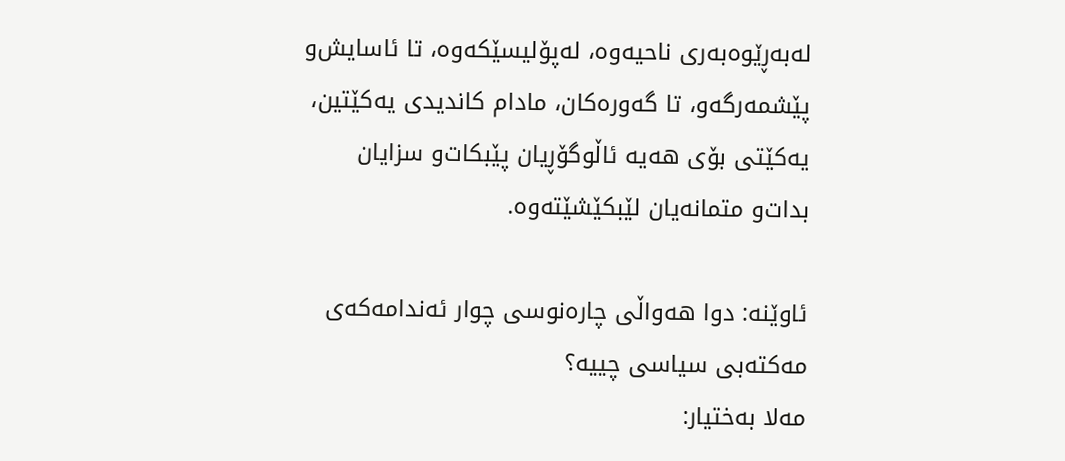له‌به‌ڕێوه‌به‌ری‌ ناحیه‌وه‌، له‌پۆلیسێكه‌وه‌، تا ئاسایش‌و پێشمه‌رگه‌‌و، تا گه‌وره‌كان، مادام كاندیدی‌ یه‌كێتین، یه‌كێتی‌ بۆی‌ هه‌یه‌ ئاڵوگۆڕیان پێبكات‌و سزایان بدات‌و متمانه‌یان لێبكێشێته‌وه‌.

ئاوێنه‌: دوا هه‌واڵی‌ چاره‌نوسی‌ چوار ئه‌ندامه‌كه‌ی‌ مه‌كته‌بی‌ سیاسی‌ چییه‌؟
مه‌لا به‌ختیار: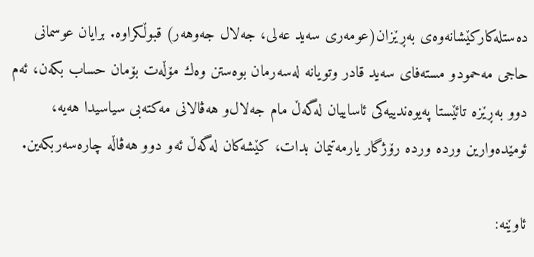ده‌ستله‌كاركێشانه‌وه‌ی‌ به‌ڕێزان(عومه‌ری‌ سه‌ید عه‌لی‌، جه‌لال جه‌وهه‌ر) قبوڵكراوه‌. برایان عوسمانی‌ حاجی‌ مه‌حمود‌و مسته‌فای‌ سه‌ید قادر وتویانه‌ له‌سه‌رمان بوه‌ستن وه‌ك مۆڵه‌ت بۆمان حساب بكه‌ن، ئه‌م دوو به‌ڕێزه‌ تائێستا په‌یوه‌ندییه‌كی‌ ئاساییان له‌گه‌ڵ مام جه‌لال‌و هه‌ڤالانی‌ مه‌كته‌بی‌ سیاسیدا هه‌یه‌، ئومێده‌وارین ورده‌ ورده‌ رۆژگار یارمه‌تیمان بدات، كێشه‌كان له‌گه‌ڵ ئه‌و دوو هه‌ڤاڵه‌ چاره‌سه‌ربكه‌ین.

ئاوێنه‌: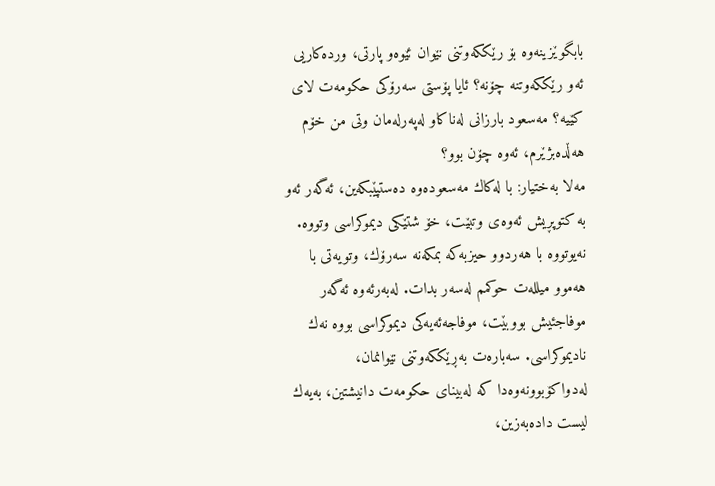بابگوێزینه‌وه‌ بۆ رێككه‌وتنی‌ نێوان ئێوه‌‌و پارتی‌، ورده‌كاریی‌ ئه‌و رێككه‌وتنه‌ چۆنه‌؟ ئایا پۆستی‌ سه‌رۆكی‌ حكومه‌ت لای‌ كێیه‌؟ مه‌سعود بارزانی‌ له‌ناكاو له‌په‌رله‌مان وتی‌ من خۆم هه‌ڵده‌بژێرم، ئه‌وه‌ چۆن بوو؟
مه‌لا به‌ختیار: با له‌كاك مه‌سعوده‌وه‌ ده‌ستپێبكه‌ین، ئه‌گه‌ر ئه‌و به‌ كتوپڕیش ئه‌وه‌ی‌ وتبێت، خۆ شتێكی‌ دیموكراسی‌ وتووه‌. نه‌یوتووه‌ با هه‌ردوو حیزبه‌كه‌ بمكه‌نه‌ سه‌رۆك، وتویه‌تی‌ با هه‌موو میلله‌ت حوكمم له‌سه‌ر بدات. له‌به‌رئه‌وه‌ ئه‌گه‌ر موفاجئیش بووبێت، موفاجه‌ئه‌یه‌كی‌ دیموكراسی‌ بووه‌ نه‌ك نادیموكراسی‌. سه‌باره‌ت به‌ڕێككه‌وتنی‌ نێوانمان، له‌دواكۆبوونه‌وه‌دا كه‌ له‌بینا‌ی‌ حكومه‌ت دانیشتین، به‌یه‌ك لیست داده‌به‌زین،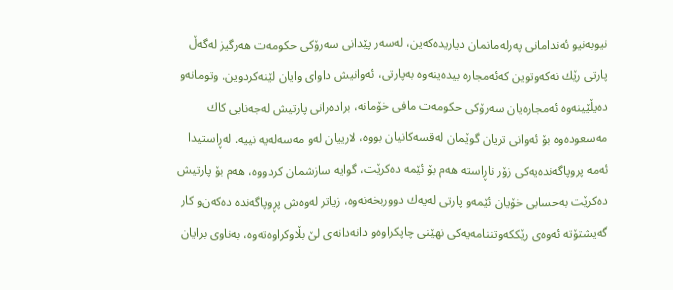نیوبه‌نیو ئه‌ندامانی‌ په‌رله‌مانمان دیاریده‌كه‌ین، له‌سه‌ر پێدانی‌ سه‌رۆكی‌ حكومه‌ت هه‌رگیز له‌گه‌ڵ پارتی‌ رێك نه‌كه‌وتوین كه‌ئه‌مجاره‌ بیده‌ینه‌وه‌ به‌پارتی‌، ئه‌وانیش داوای‌ وایان لێنه‌كردوین. وتومانه‌‌و ده‌یڵێینه‌وه‌ ئه‌مجاره‌یان سه‌رۆكی‌ حكومه‌ت مافی‌ خۆمانه‌، براده‌رانی‌ پارتیش له‌جه‌نابی كاك مه‌سعوده‌وه‌ بۆ ئه‌وانی‌ تریان گوێمان له‌قسه‌كانیان بووه‌، لارییان له‌و مه‌سه‌له‌یه‌ نییه‌. له‌ڕاستیدا ئه‌مه‌ پروپاگه‌نده‌یه‌كی‌ زۆر ناڕاسته‌ هه‌م بۆ ئێمه‌ ده‌كرێت، گوایه‌ سازشمان كردووه‌، هه‌م بۆ پارتیش ده‌كرێت به‌حسابی‌ خۆیان ئێمه‌‌و پارتی‌ له‌یه‌ك دووربخه‌نه‌وه‌، زیاتر له‌وه‌ش پڕوپاگه‌نده‌ ده‌كه‌ن‌و كار گه‌یشتۆته‌ ئه‌وه‌ی‌ رێككه‌وتننامه‌یه‌كی‌ نهێنی‌ چاپكراوه‌‌و دانه‌دانه‌ی‌ لێ بڵاوكراوه‌ته‌وه‌، به‌ناوی‌ برایان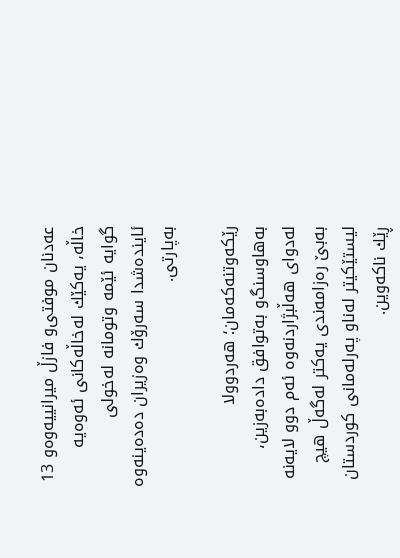عه‌دنان موفتی‌‌و فازڵ میرانییه‌وه‌‌و 13 خاڵه‌، یه‌كێك له‌خاڵه‌كانی‌ ئه‌وه‌یه‌ گوایه‌ ئێمه‌ وتومانه‌ له‌خولی‌ ئاینده‌شدا سه‌رۆك وه‌زیران ده‌ده‌ینه‌وه‌ به‌پارتی‌.

رێكه‌وتنه‌كه‌مان؛ هه‌ردوولا به‌هاوسنگ‌و به‌توافق داده‌به‌زین، له‌دوای‌ هه‌ڵبژاردنه‌وه‌ ئه‌م دوو لایه‌نه‌ به‌بێ‌ ره‌زامه‌ندی‌ یه‌كتر له‌گه‌ڵ هیچ لیستێكیتر له‌ناو په‌رله‌مانی‌ كوردستان ڕێك ناكه‌وین.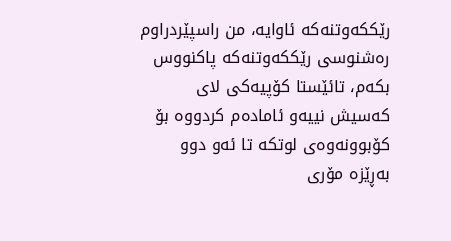رێككه‌وتنه‌كه‌ ئاوایه‌، من راسپێردراوم ره‌شنوسی‌ رێككه‌وتنه‌كه‌ پاكنووس بكه‌م، تائێستا كۆپیه‌كی‌ لای‌ كه‌سیش نییه‌‌و ئاماده‌م كردووه‌ بۆ كۆبوونه‌وه‌ی‌ لوتكه‌ تا ئه‌و دوو به‌ڕێزه‌ مۆری‌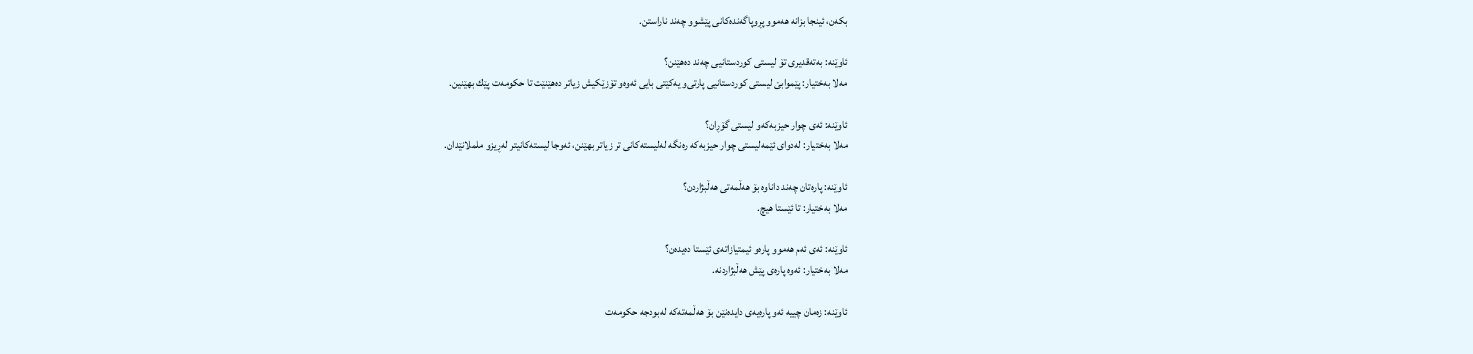بكه‌ن، ئینجا بزانه‌ هه‌موو پڕوپاگه‌نده‌كانی‌ پێشوو چه‌ند ناراستن.

ئاوێنه‌: به‌ته‌قدیری‌ تۆ لیستی‌ كوردستانیی‌ چه‌ند ده‌هێنن؟
مه‌لا به‌ختیار: پێموابێ‌ لیستی‌ كوردستانیی‌ پارتی‌‌و یه‌كێتی‌ بایی‌ ئه‌وه‌‌و تۆزێكیش زیاتر ده‌هێنێت تا حكومه‌ت پێك بهێنین.

ئاوێنه‌: ئه‌ی‌ چوار حیزبه‌كه‌‌و لیستی‌ گۆڕان؟
مه‌لا به‌ختیار: له‌دوای‌ ئێمه‌لیستی‌ چوار حیزبه‌كه‌ ره‌نگه‌ له‌لیسته‌كانی‌ تر زیاتر بهێنن، ئه‌وجا لیسته‌كانیتر له‌ڕیز‌و ململانێدان.

ئاوێنه‌: پاره‌تان چه‌ند داناوه‌ بۆ هه‌ڵمه‌تی‌ هه‌ڵبژاردن؟
مه‌لا به‌ختیار: تا ئێستا هیچ.

ئاوێنه‌: ئه‌ی‌ ئه‌م هه‌موو پاره‌‌و ئیمتیازاته‌ی‌ ئێستا ده‌یده‌ن؟
مه‌لا به‌ختیار: ئه‌وه‌ پاره‌ی‌ پێش هه‌ڵبژاردنه‌.

ئاوێنه‌: زه‌مان چییه‌ ئه‌و پاره‌یه‌ی‌ دایده‌نێن بۆ هه‌ڵمه‌ته‌كه‌ له‌بودجه‌ حكومه‌ت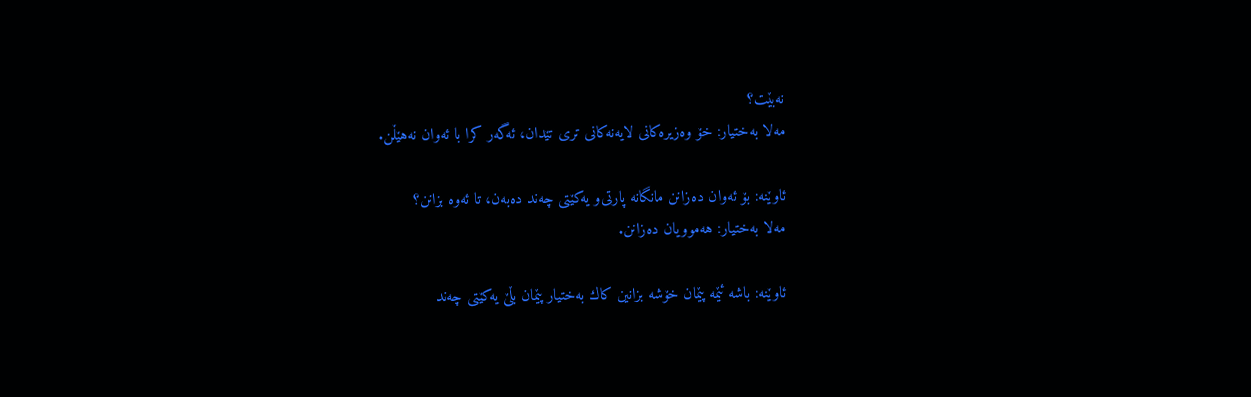نه‌بێت؟
مه‌لا به‌ختیار: خۆ وه‌زیره‌كانی‌ لایه‌نه‌كانی‌ تری‌ تێدان، ئه‌گه‌ر كرا با ئه‌وان نه‌هێڵن.

ئاوێنه‌: بۆ ئه‌وان ده‌زانن مانگانه‌ پارتی‌‌و یه‌كێتی‌ چه‌ند ده‌به‌ن، تا ئه‌وه‌ بزانن؟
مه‌لا به‌ختیار: هه‌موویان ده‌زانن.

ئاوێنه‌: باشه‌ ئێمه‌ پێمان خۆشه‌ بزانین كاك به‌ختیار پێمان بڵێ‌ یه‌كێتی‌ چه‌ند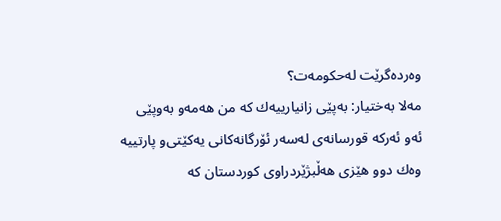وه‌رده‌گرێت له‌حكومه‌ت؟
مه‌لا به‌ختیار: به‌پێی‌ زانیارییه‌ك كه‌ من هه‌مه‌‌و به‌وپێی‌ ئه‌و ئه‌ركه‌ قورسانه‌ی‌ له‌سه‌ر ئۆرگانه‌كانی‌ یه‌كێتی‌‌و پارتییه‌ وه‌ك دوو هێزی‌ هه‌ڵبژێردراوی‌ كوردستان كه‌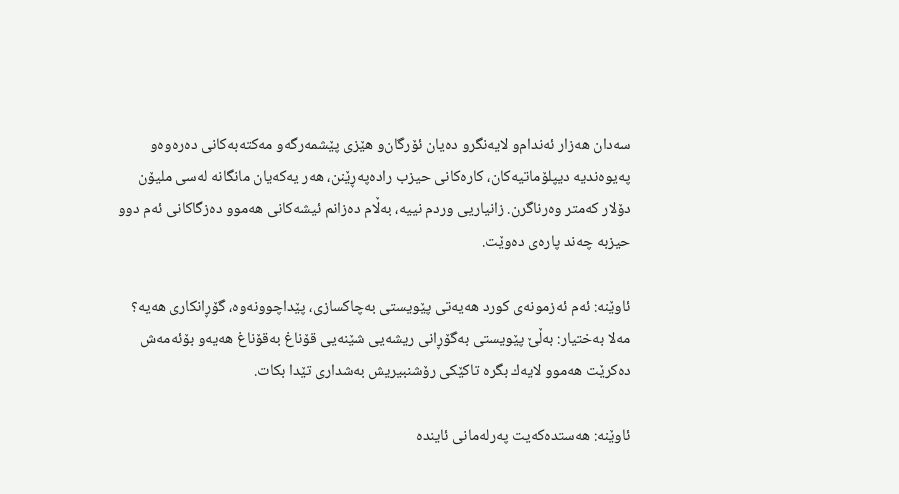سه‌دان هه‌زار ئه‌ندام‌و لایه‌نگر‌و ده‌یان ئۆرگان‌و هێزی‌ پێشمه‌رگه‌‌و مه‌كته‌به‌كانی‌ ده‌ره‌وه‌‌و په‌یوه‌ندیه‌ دیپلۆماتیه‌كان، كاره‌كانی‌ حیزب راده‌په‌ڕێنن، هه‌ر یه‌كه‌یان مانگانه‌ له‌سی‌ ملیۆن دۆلار كه‌متر وه‌رناگرن. زانیاریی‌ وردم نییه‌، به‌ڵام ده‌زانم ئیشه‌كانی‌ هه‌موو ده‌زگاكانی‌ ئه‌م دوو حیزبه‌ چه‌ند پاره‌ی‌ ده‌وێت.

ئاوێنه‌: ئه‌م ئه‌زمونه‌ی‌ كورد هه‌یه‌تی‌ پێویستی‌ به‌چاكسازی‌، پێداچوونه‌وه‌، گۆڕانكاری‌ هه‌یه‌؟
مه‌لا به‌ختیار: به‌ڵێ‌ پێویستی‌ به‌گۆڕانی‌ ریشه‌یی‌ شێنه‌یی قۆناغ به‌قۆناغ هه‌یه‌‌و بۆئه‌مه‌ش ده‌كرێت هه‌موو لایه‌ك بگره‌ تاكێكی‌ رۆشنبیریش به‌شداری‌ تێدا بكات.

ئاوێنه‌: هه‌ستده‌كه‌یت په‌رله‌مانی‌ ئاینده‌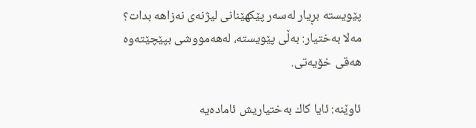پێویسته‌ بڕیار له‌سه‌ر پێكهێنانی‌ لیژنه‌ی‌ نه‌زاهه‌ بدات؟
مه‌لا به‌ختیار: به‌ڵی‌ پێویسته‌، له‌هه‌مووشی‌ بپێچێته‌وه‌ هه‌قی‌ خۆیه‌تی‌.

ئاوێنه‌: ئایا كاك به‌ختیاریش ئاماده‌یه‌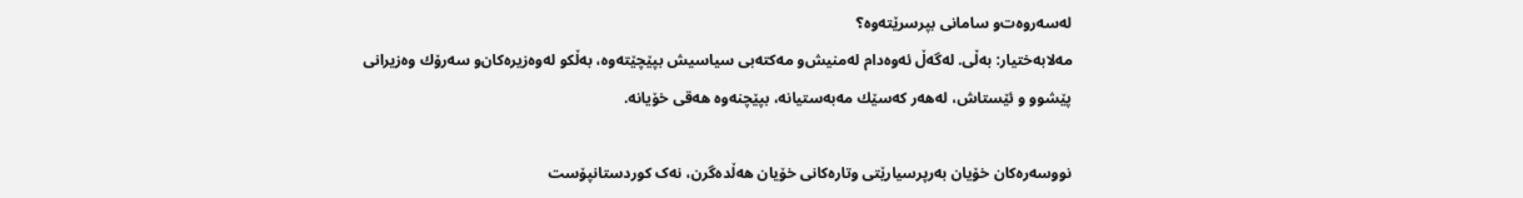له‌سه‌روه‌ت‌و سامانی‌ بپرسرێته‌وه‌؟
مه‌لابه‌ختیار: به‌ڵی‌. له‌گه‌ڵ ئه‌وه‌دام له‌منیش‌و مه‌كته‌بی‌ سیاسیش بپێچێته‌وه‌، به‌ڵكو له‌وه‌زیره‌كان‌و سه‌رۆك وه‌زیرانی‌ پێشوو و ئێستاش، له‌هه‌ر كه‌سێك مه‌به‌ستیانه‌، بپێچنه‌وه‌ هه‌قی خۆیانه‌.

نووسەرەکان خۆیان بەرپرسیارێتی وتارەکانی خۆیان هەڵدەگرن، نەک کوردستانپۆست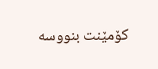کۆمێنت بنووسە